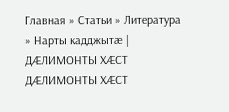Главная » Статьи » Литература » Нарты кадджытæ |
ДÆЛИМОНТЫ ХÆСТ
ДÆЛИМОНТЫ ХÆСТ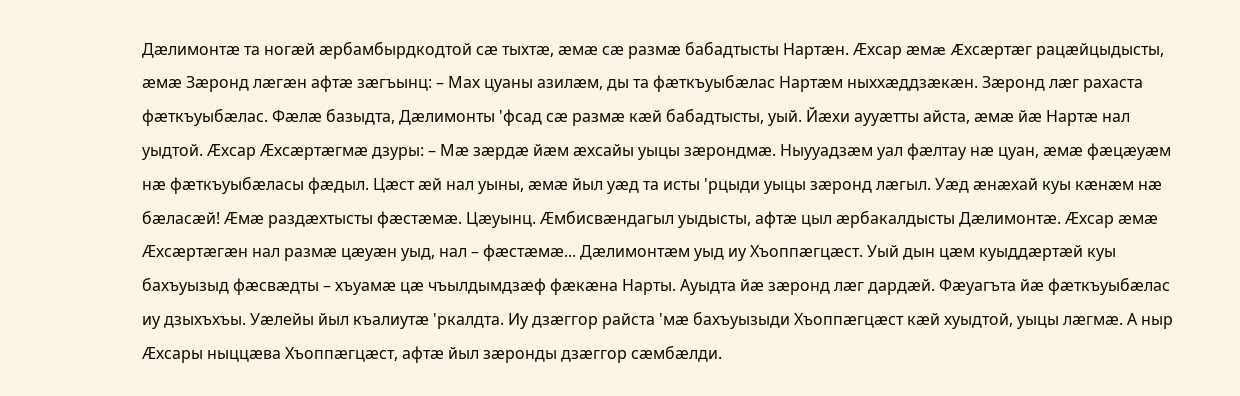Дæлимонтæ та ногæй æрбамбырдкодтой сæ тыхтæ, æмæ сæ размæ бабадтысты Нартæн. Æхсар æмæ Æхсæртæг рацæйцыдысты, æмæ Зæронд лæгæн афтæ зæгъынц: – Мах цуаны азилæм, ды та фæткъуыбæлас Нартæм ныххæддзæкæн. Зæронд лæг рахаста фæткъуыбæлас. Фæлæ базыдта, Дæлимонты 'фсад сæ размæ кæй бабадтысты, уый. Йæхи аууæтты айста, æмæ йæ Нартæ нал уыдтой. Æхсар Æхсæртæгмæ дзуры: – Мæ зæрдæ йæм æхсайы уыцы зæрондмæ. Ныууадзæм уал фæлтау нæ цуан, æмæ фæцæуæм нæ фæткъуыбæласы фæдыл. Цæст æй нал уыны, æмæ йыл уæд та исты 'рцыди уыцы зæронд лæгыл. Уæд æнæхай куы кæнæм нæ бæласæй! Æмæ раздæхтысты фæстæмæ. Цæуынц. Æмбисвæндагыл уыдысты, афтæ цыл æрбакалдысты Дæлимонтæ. Æхсар æмæ Æхсæртæгæн нал размæ цæуæн уыд, нал – фæстæмæ... Дæлимонтæм уыд иу Хъоппæгцæст. Уый дын цæм куыддæртæй куы бахъуызыд фæсвæдты – хъуамæ цæ чъылдымдзæф фæкæна Нарты. Ауыдта йæ зæронд лæг дардæй. Фæуагъта йæ фæткъуыбæлас иу дзыхъхъы. Уæлейы йыл къалиутæ 'ркалдта. Иу дзæггор райста 'мæ бахъуызыди Хъоппæгцæст кæй хуыдтой, уыцы лæгмæ. А ныр Æхсары ныццæва Хъоппæгцæст, афтæ йыл зæронды дзæггор сæмбæлди.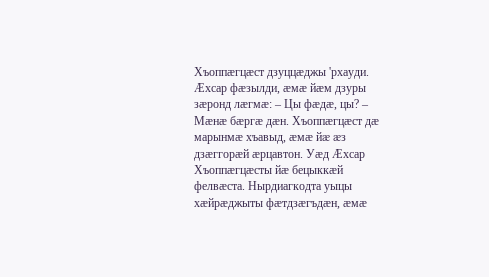Хъоппæгцæст дзуццæджы 'рхауди. Æхсар фæзылди, æмæ йæм дзуры зæронд лæгмæ: – Цы фæдæ, цы? – Мæнæ бæргæ дæн. Хъоппæгцæст дæ марынмæ хъавыд, æмæ йæ æз дзæггорæй æрцавтон. Уæд Æхсар Хъоппæгцæсты йæ бецыккæй фелвæста. Нырдиагкодта уыцы хæйрæджыты фæтдзæгъдæн, æмæ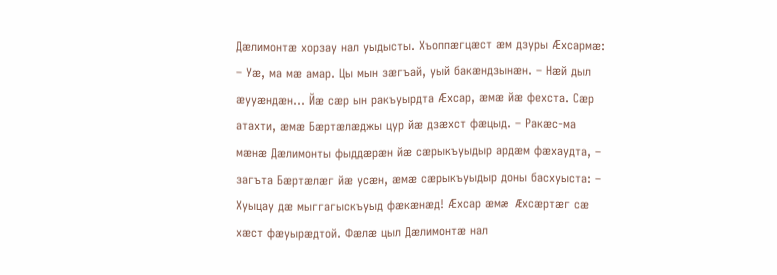Дæлимонтæ хорзау нал уыдысты. Хъоппæгцæст æм дзуры Æхсармæ: – Уæ, ма мæ амар. Цы мын зæгъай, уый бакæндзынæн. – Нæй дыл æууæндæн... Йæ сæр ын ракъуырдта Æхсар, æмæ йæ фехста. Сæр атахти, æмæ Бæртæлæджы цур йæ дзæхст фæцыд. – Ракæс-ма мæнæ Дæлимонты фыддæрæн йæ сæрыкъуыдыр ардæм фæхаудта, – загъта Бæртæлæг йæ усæн, æмæ сæрыкъуыдыр доны басхуыста: – Хуыцау дæ мыггагыскъуыд фæкæнæд! Æхсар æмæ Æхсæртæг сæ хæст фæуырæдтой. Фæлæ цыл Дæлимонтæ нал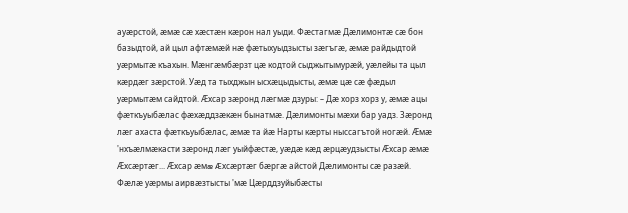ауæрстой, æмæ сæ хæстæн кæрон нал уыди. Фæстагмæ Дæлимонтæ сæ бон базыдтой, ай цыл афтæмæй нæ фæтыхуыдзысты зæгъгæ, æмæ райдыдтой уæрмытæ къахын. Мæнгæмбæрзт цæ кодтой сыджытымурæй, уæлейы та цыл кæрдæг зæрстой. Уæд та тыхджын ысхæцыдысты, æмæ цæ сæ фæдыл уæрмытæм сайдтой. Æхсар зæронд лæгмæ дзуры: – Дæ хорз хорз у, æмæ ацы фæткъуыбæлас фæхæддзæкæн бынатмæ. Дæлимонты мæхи бар уадз. Зæронд лæг ахаста фæткъуыбæлас, æмæ та йæ Нарты кæрты ныссагътой ногæй. Æмæ 'нхъæлмæкасти зæронд лæг уыйфæстæ, уæдæ кæд æрцæудзысты Æхсар æмæ Æхсæртæг... Æхсар æмæ Æхсæртæг бæргæ айстой Дæлимонты сæ разæй. Фæлæ уæрмы аирвæзтысты 'мæ Цæрддзуйыбæсты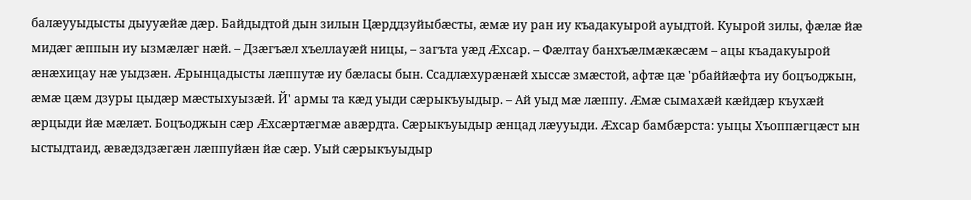балæууыдысты дыууæйæ дæр. Байдыдтой дын зилын Цæрддзуйыбæсты, æмæ иу ран иу къадакуырой ауыдтой. Куырой зилы, фæлæ йæ мидæг æппын иу ызмæлæг нæй. – Дзæгъæл хъеллауæй ницы, – загъта уæд Æхсар. – Фæлтау банхъæлмæкæсæм – ацы къадакуырой æнæхицау нæ уыдзæн. Æрынцадысты лæппутæ иу бæласы бын. Ссадлæхурæнæй хыссæ змæстой, афтæ цæ 'рбаййæфта иу боцъоджын, æмæ цæм дзуры цыдæр мæстыхуызæй. Й' армы та кæд уыди сæрыкъуыдыр. – Ай уыд мæ лæппу. Æмæ сымахæй кæйдæр къухæй æрцыди йæ мæлæт. Боцъоджын сæр Æхсæртæгмæ авæрдта. Сæрыкъуыдыр æнцад лæууыди. Æхсар бамбæрста: уыцы Хъоппæгцæст ын ыстыдтаид, æвæдздзæгæн лæппуйæн йæ сæр. Уый сæрыкъуыдыр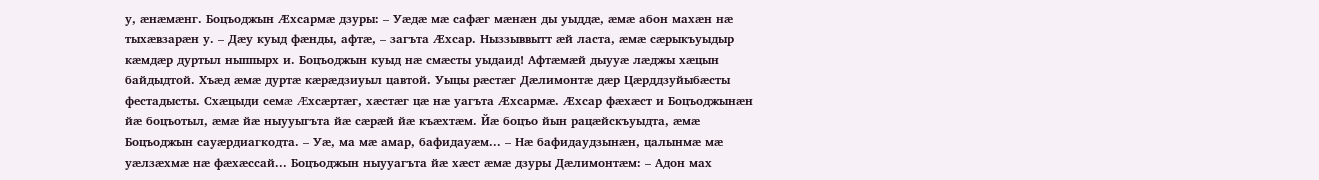у, æнæмæнг. Боцъоджын Æхсармæ дзуры: – Уæдæ мæ сафæг мæнæн ды уыддæ, æмæ абон махæн нæ тыхæвзарæн у. – Дæу куыд фæнды, афтæ, – загъта Æхсар. Ныззыввытт æй ласта, æмæ сæрыкъуыдыр кæмдæр дуртыл ныппырх и. Боцъоджын куыд нæ смæсты уыдаид! Афтæмæй дыууæ лæджы хæцын байдыдтой. Хъæд æмæ дуртæ кæрæдзиуыл цавтой. Уыцы рæстæг Дæлимонтæ дæр Цæрддзуйыбæсты фестадысты. Схæцыди семæ Æхсæртæг, хæстæг цæ нæ уагъта Æхсармæ. Æхсар фæхæст и Боцъоджынæн йæ боцъотыл, æмæ йæ ныууыгъта йæ сæрæй йæ къæхтæм. Йæ боцъо йын рацæйскъуыдта, æмæ Боцъоджын сауæрдиагкодта. – Уæ, ма мæ амар, бафидауæм... – Нæ бафидаудзынæн, цалынмæ мæ уæлзæхмæ нæ фæхæссай... Боцъоджын ныууагъта йæ хæст æмæ дзуры Дæлимонтæм: – Адон мах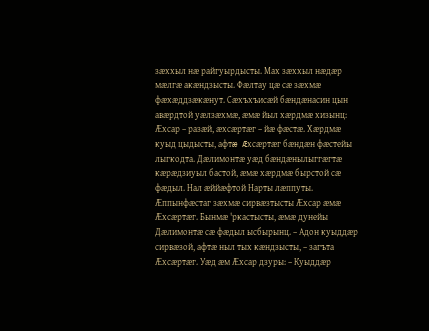зæххыл нæ райгуырдысты. Мах зæххыл нæдæр мæлгæ акæндзысты. Фæлтау цæ сæ зæхмæ фæхæддзæкæнут. Сæхъхъисæй бæндæнасин цын авæрдтой уæлзæхмæ, æмæ йыл хæрдмæ хизынц: Æхсар – разæй, æхсæртæг – йæ фæстæ. Хæрдмæ куыд цыдысты, афтæ Æхсæртæг бæндæн фæстейы лыгкодта. Дæлимонтæ уæд бæндæнылыггæгтæ кæрæдзиуыл бастой, æмæ хæрдмæ бырстой сæ фæдыл. Нал æййæфтой Нарты лæппуты. Æппынфæстаг зæхмæ сирвæзтысты Æхсар æмæ Æхсæртæг. Бынмæ 'ркастысты, æмæ дунейы Дæлимонтæ сæ фæдыл ысбырынц. – Адон куыддæр сирвæзой, афтæ ныл тых кæндзысты, – загъта Æхсæртæг. Уæд æм Æхсар дзуры: – Куыддæр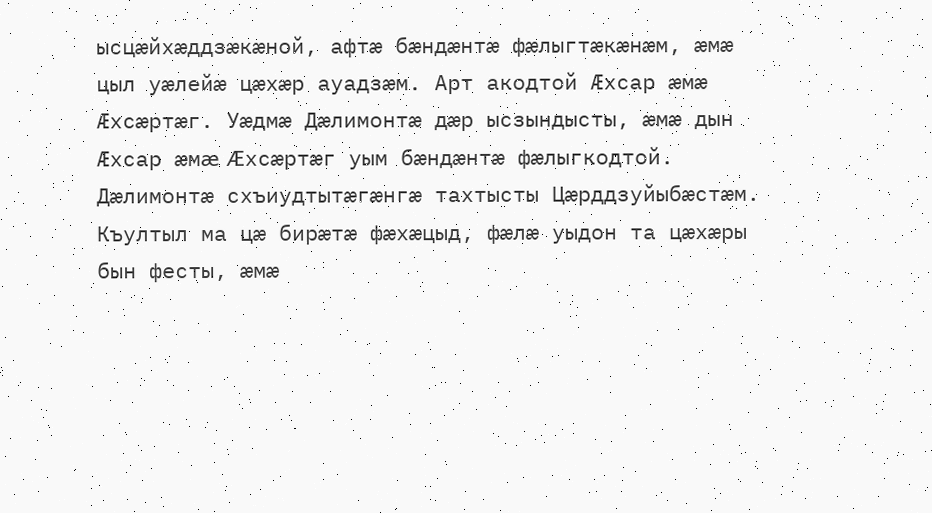ысцæйхæддзæкæной, афтæ бæндæнтæ фæлыгтæкæнæм, æмæ цыл уæлейæ цæхæр ауадзæм. Арт акодтой Æхсар æмæ Æхсæртæг. Уæдмæ Дæлимонтæ дæр ысзындысты, æмæ дын Æхсар æмæ Æхсæртæг уым бæндæнтæ фæлыгкодтой. Дæлимонтæ схъиудтытæгæнгæ тахтысты Цæрддзуйыбæстæм. Къултыл ма цæ бирæтæ фæхæцыд, фæлæ уыдон та цæхæры бын фесты, æмæ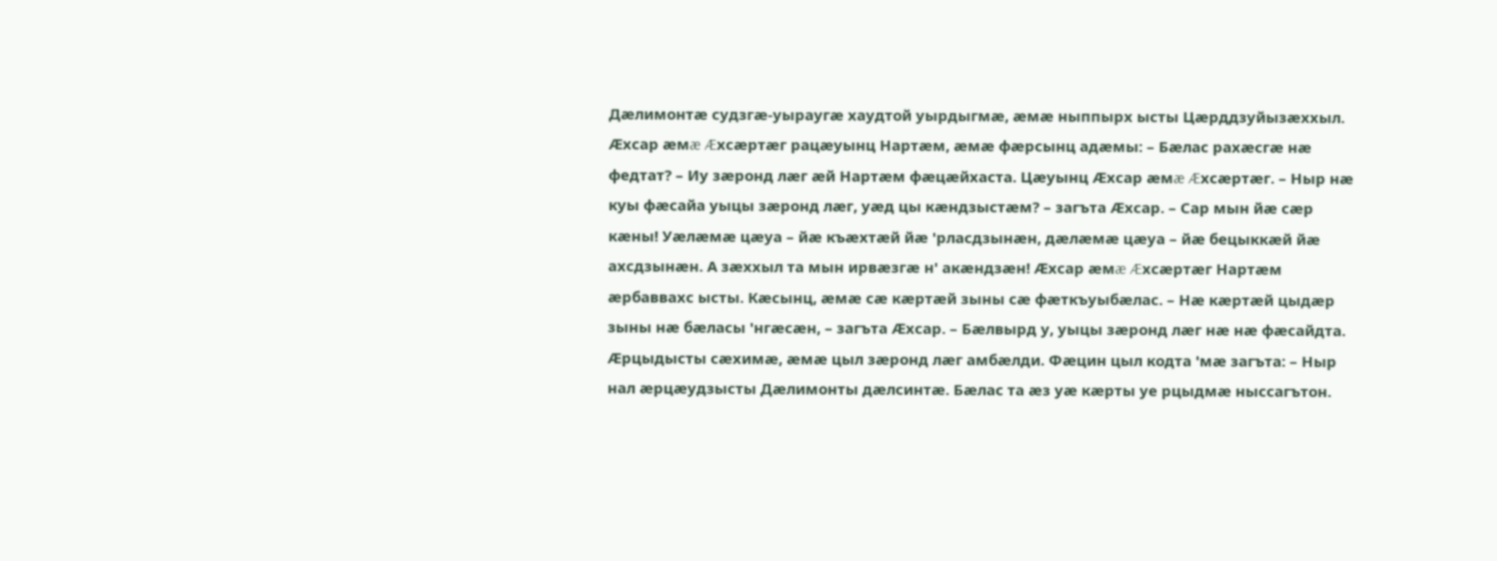Дæлимонтæ судзгæ-уыраугæ хаудтой уырдыгмæ, æмæ ныппырх ысты Цæрддзуйызæххыл. Æхсар æмæ Æхсæртæг рацæуынц Нартæм, æмæ фæрсынц адæмы: – Бæлас рахæсгæ нæ федтат? – Иу зæронд лæг æй Нартæм фæцæйхаста. Цæуынц Æхсар æмæ Æхсæртæг. – Ныр нæ куы фæсайа уыцы зæронд лæг, уæд цы кæндзыстæм? – загъта Æхсар. – Сар мын йæ сæр кæны! Уæлæмæ цæуа – йæ къæхтæй йæ 'рласдзынæн, дæлæмæ цæуа – йæ бецыккæй йæ ахсдзынæн. А зæххыл та мын ирвæзгæ н' акæндзæн! Æхсар æмæ Æхсæртæг Нартæм æрбаввахс ысты. Кæсынц, æмæ сæ кæртæй зыны сæ фæткъуыбæлас. – Нæ кæртæй цыдæр зыны нæ бæласы 'нгæсæн, – загъта Æхсар. – Бæлвырд у, уыцы зæронд лæг нæ нæ фæсайдта. Æрцыдысты сæхимæ, æмæ цыл зæронд лæг амбæлди. Фæцин цыл кодта 'мæ загъта: – Ныр нал æрцæудзысты Дæлимонты дæлсинтæ. Бæлас та æз уæ кæрты уе рцыдмæ ныссагътон.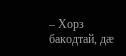– Хорз бакодтай, дæ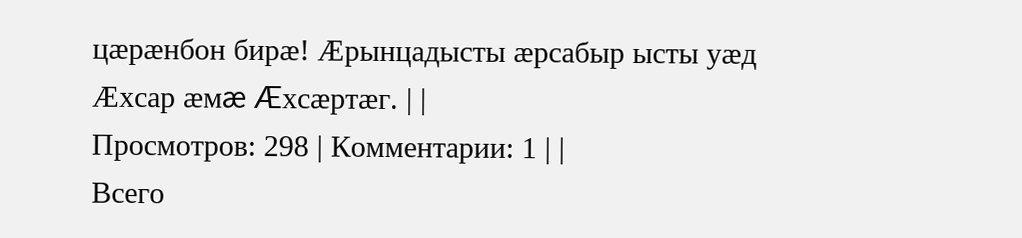цæрæнбон бирæ! Æрынцадысты æрсабыр ысты уæд Æхсар æмæ Æхсæртæг. | |
Просмотров: 298 | Комментарии: 1 | |
Всего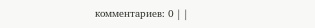комментариев: 0 | |